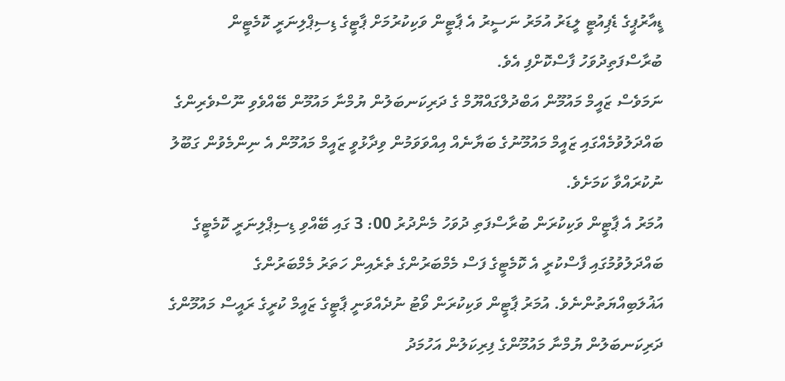ޑީއާރުޕީގެ ޑެޕިއުޓީ ލީޑަރު އުމަރު ނަސީރު އެ ޕާޓީން ވަކިކުރުމަށް ޕާޓީގެ ޑިސިޕްލިނަރީ ކޮމެޓީން ބުރާސްފަތިދުވަހު ފާސްކޮށްފި އެވެ.
ނަމަވެސް ޒައީމް މައުމޫން އަބްދުލްގައްޔޫމް ގެ ދަރިކަނބަލުން ޔުމްނާ މައުމޫން ބޭއްވެވި ނޫސްވެރިންގެ ބައްދަލުވުމެއްގައި ޒައީމް މައުމޫނުގެ ބަޔާނެއް އިއްވަވަމުން ވިދާޅުވީ ޒައީމް މައުމޫން އެ ނިންމެވުން ގަބޫލު ނުކުރައްވާ ކަމަށެވެ.
އުމަރު އެ ޕާޓީން ވަކިކުރަން ބުރާސްފަތި ދުވަހު މެންދުރު 00: 3 ގައި ބޭއްވި ޑިސިޕްލިނަރީ ކޮމެޓީގެ ބައްދަލުވުމުގައި ފާސްކުރީ އެ ކޮމެޓީގެ ފަސް މެމްބަރުންގެ ތެރެއިން ހަތަރު މެމްބަރުންގެ އަޣުލަބިއްޔަތުންނެވެ. އުމަރު ޕާޓީން ވަކިކުރަން ވޯޓު ނުދެއްވަނީ ޕާޓީގެ ޒައީމް ކުރީގެ ރައީސް މައުމޫންގެ ދަރިކަނބަލުން ޔުމްނާ މައުމޫންގެ ފިރިކަލުން އަހުމަދު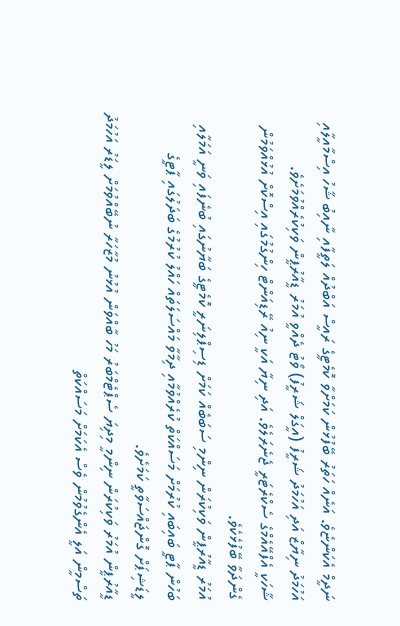ނަދީމް އެކަންޏެވެ. އަނެއް ހަތަރު ބޭފުޅުން ކަމަށްވާ ކޮމެޓީގެ ރައީސް އަބްދުއް ލަތީފާއި ނާއިބު ޝާހު އިސްމާއީލާއި އަހުމަދު ނިޔާޒް އަދި އަހުމަދު ޝަރީފު (އީގަލް ޝަރީފު) ވޯޓު ދެއްވީ އުމަރު ޑީއާރުޕީން ވަކިކުރެއްވުމަށެވެ.
ޝާހަކީ އެފްއޭއެމްގެ ސެކްރެޓަރީ ޖެނެރަލެވެ. އަދި ނިޔާ އަކީ ނިއު ރޭޑިއަންޓް ހިންގުމުގައި އިސްކޮށް އުޅުއްވަމުން ގެންދަވާ ބޭފުޅެކެވެ.
އުމަރު ޑީއާރުޕީން ވަކިކުރަން ނިންމި ސަބަބެއް ކަމަށް ޑިސިޕްލިނަރީ ކޮމެޓީގެ ބަޔާނުގައި ބުނެފައި ވަނީ އަމަލާއި ބަހުން ޕާޓީ ބައިބައި ކުރުމަށް މަސައްކަތް ކުރެއްވުމާއި ދިމާވާ މައްސަލަތައް ހައްލު ކުރުމުގެ ބަދަލުގައި ޕާޓީގެ ލީޑަޝިޕަށް ގޮންޖައްސަވާތީ ކަމަށެވެ.
ޑީއާރުޕީން އުމަރު ވަކިކުރަން ނިންމީ މިދިޔަ ސެޕްޓެމްބަރު މަހު ބާއްވަން އުޅުނު މުޒާހަރާ ނުބޭއްވުމަށް ލީޑަރު އަހުމަދު ތަސްމީން އަލީ އެންގެވުމުން ވެސް އެކަމަށް މަސައްކަތް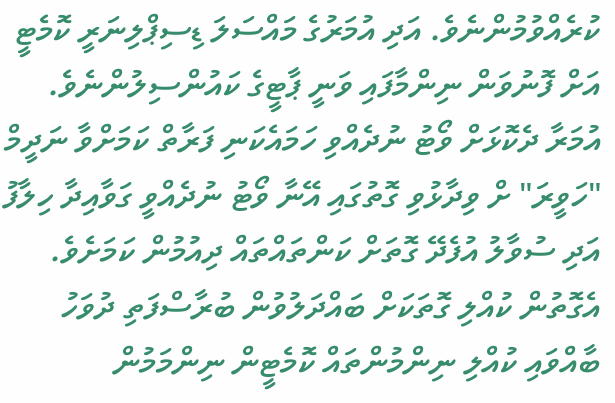ކުރެއްވުމުންނެވެ. އަދި އުމަރުގެ މައްސަލަ ޑިސިޕްލިނަރީ ކޮމެޓީ އަށް ފޮނުވަން ނިންމާފައި ވަނީ ޕާޓީގެ ކައުންސިލުންނެވެ.
އުމަރާ ދެކޮޅަށް ވޯޓު ނުދެއްވި ހަމައެކަނި ފަރާތް ކަމަށްވާ ނަދީމް "ހަވީރަ" ށް ވިދާޅުވި ގޮތުގައި އޭނާ ވޯޓު ނުދެއްވީ ގަވާއިދާ ހިލާފު އަދި ސުވާލު އުފެދޭ ގޮތަށް ކަންތައްތައް ދިއުމުން ކަމަށެވެ. އެގޮތުން ކުއްލި ގޮތަކަށް ބައްދަލުވުން ބުރާސްފަތި ދުވަހު ބާއްވައި ކުއްލި ނިންމުންތައް ކޮމެޓީން ނިންމަމުން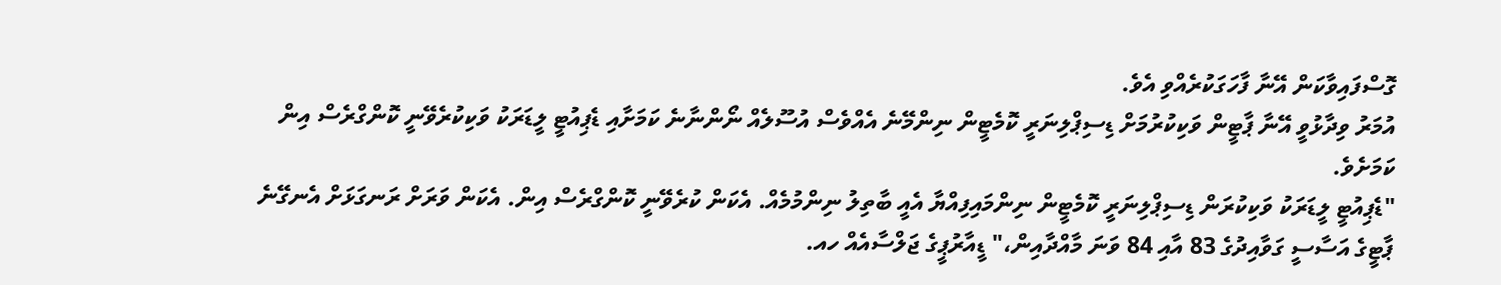ގޮސްފައިވާކަން އޭނާ ފާހަގަކުރެއްވި އެވެ.
އުމަރު ވިދާޅުވީ އޭނާ ޕާޓީން ވަކިކުރުމަށް ޑިސިޕްލިނަރީ ކޮމެޓީން ނިންމޭނެ އެއްވެސް އުސޫލެއް ނޯންނާނެ ކަމަށާއި ޑެޕިއުޓީ ލީޑަރަކު ވަކިކުރެވޭނީ ކޮންގްރެސް އިން ކަމަށެވެ.
"ޑެޕިއުޓީ ލީޑަރަކު ވަކިކުރަން ޑިސިޕްލިނަރީ ކޮމެޓީން ނިންމައިފިއްޔާ އެއީ ބާތިލު ނިންމުމެއް. އެކަން ކުރެވޭނީ ކޮންގްރެސް އިން. އެކަން ވަރަށް ރަނގަޅަށް އެނގޭނެ ޕާޓީގެ އަސާސީ ގަވާއިދުގެ 83 އާއި 84 ވަނަ މާއްދާއިން،" ޑީއާރުޕީގެ ޖަލްސާއެއް ހއ.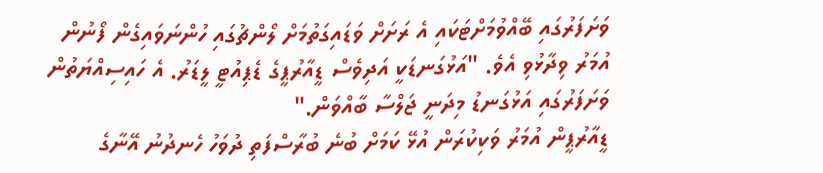ވަށަފަރުގައި ބޭއްވުމަށްޓަކައި އެ ރަށަށް ވަޑައިގަތުމަށް ލޯންޗުގައި ހުންނަވައިގެން ފޯނުން އުމަރު ވިދާޅުވި އެވެ. "އަޅުގަނޑަކީ އަދިވެސް ޑީއާރުޕީގެ ޑެޕިއުޓީ ލީޑަރު. އެ ހައިސިއްޔަތުން ވަށަފަރުގައި އަޅުގަނޑު މިދަނީ ޖަލްސާ ބާއްވަން."
ޑީއާރުޕީން އުމަރު ވަކިކުރަން އުޅޭ ކަމަށް ބުނެ ބުރާސްފަތި ދުވަހު ހެނދުނު އޭނާގެ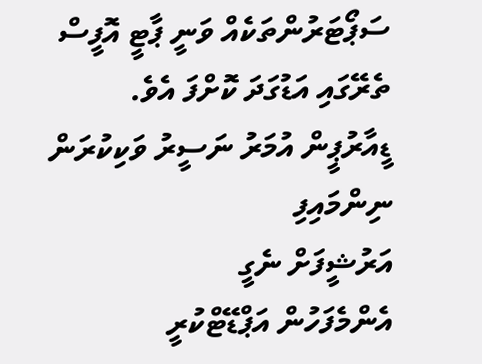ސަޕޯޓަރުންތަކެއް ވަނީ ޕާޓީ އޮފީސް ތެރޭގައި އަޑުގަދަ ކޮށްފަ އެވެ.
ޑީއާރުޕީން އުމަރު ނަސީރު ވަކިކުރަން ނިންމައިފި
އަރުޝީފަށް ނެގީ
އެންމެފަހުން އަޕްޑޭޓްކުރީ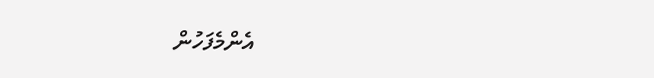އެންމެފަހުން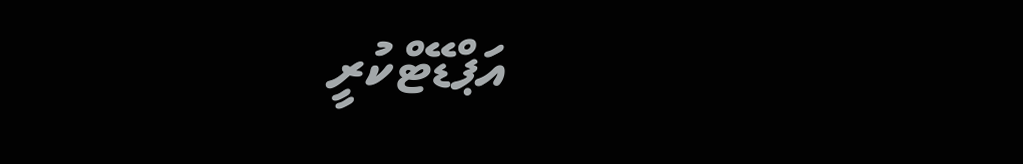އަޕްޑޭޓްކުރީ